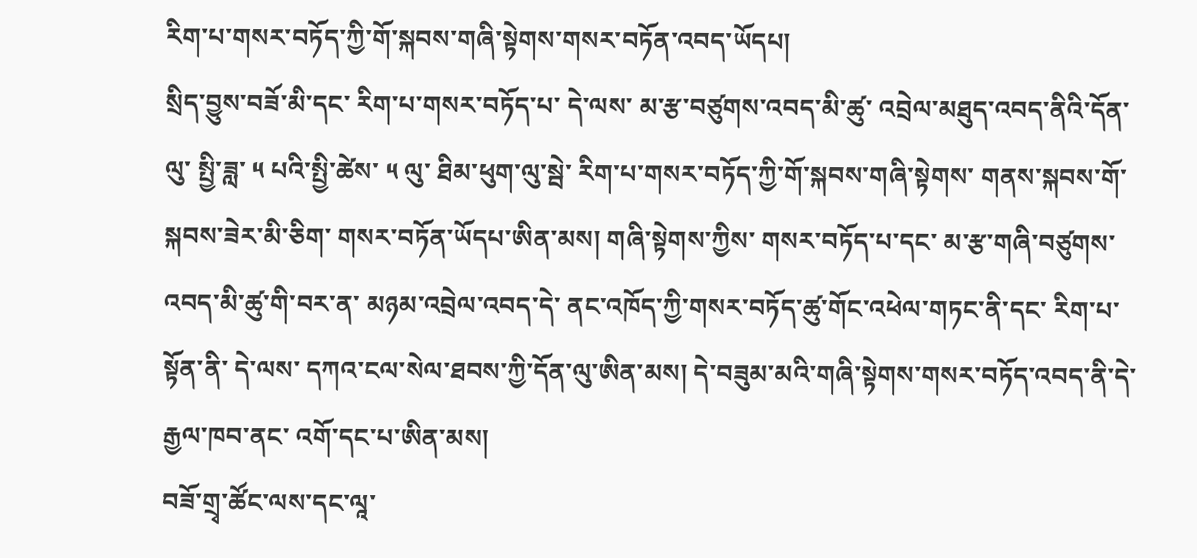རིག་པ་གསར་བཏོད་ཀྱི་གོ་སྐབས་གཞི་སྟེགས་གསར་བཏོན་འབད་ཡོདཔ།
སྲིད་བྱུས་བཟོ་མི་དང་ རིག་པ་གསར་བཏོད་པ་ དེ་ལས་ མ་རྩ་བཙུགས་འབད་མི་ཚུ་ འབྲེལ་མཐུད་འབད་ནིའི་དོན་ལུ་ སྤྱི་ཟླ་ ༥ པའི་སྤྱི་ཚེས་ ༥ ལུ་ ཐིམ་ཕུག་ལུ་སྦེ་ རིག་པ་གསར་བཏོད་ཀྱི་གོ་སྐབས་གཞི་སྟེགས་ གནས་སྐབས་གོ་སྐབས་ཟེར་མི་ཅིག་ གསར་བཏོན་ཡོདཔ་ཨིན་མས། གཞི་སྟེགས་ཀྱིས་ གསར་བཏོད་པ་དང་ མ་རྩ་གཞི་བཙུགས་འབད་མི་ཚུ་གི་བར་ན་ མཉམ་འབྲེལ་འབད་དེ་ ནང་འཁོད་ཀྱི་གསར་བཏོད་ཚུ་གོང་འཕེལ་གཏང་ནི་དང་ རིག་པ་སྟོན་ནི་ དེ་ལས་ དཀའ་ངལ་སེལ་ཐབས་ཀྱི་དོན་ལུ་ཨིན་མས། དེ་བཟུམ་མའི་གཞི་སྟེགས་གསར་བཏོད་འབད་ནི་དེ་ རྒྱལ་ཁབ་ནང་ འགོ་དང་པ་ཨིན་མས།
བཟོ་གྲྭ་ཚོང་ལས་དང་ལཱ་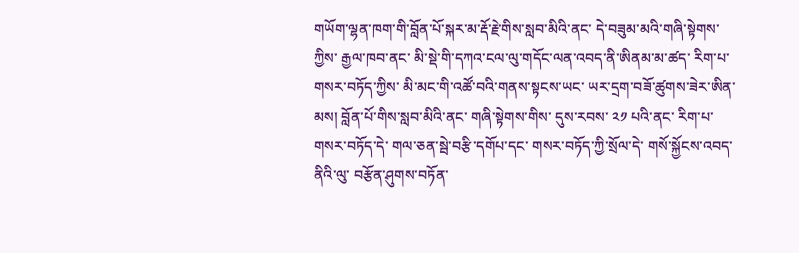གཡོག་ལྷན་ཁག་གི་བློན་པོ་སྐར་མ་རྡོ་རྗེ་གིས་སླབ་མིའི་ནང་ དེ་བཟུམ་མའི་གཞི་སྟེགས་ཀྱིས་ རྒྱལ་ཁབ་ནང་ མི་སྡེ་གི་དཀའ་ངལ་ལུ་གདོང་ལན་འབད་ནི་ཨིནམ་མ་ཚད་ རིག་པ་གསར་བཏོད་ཀྱིས་ མི་མང་གི་འཚོ་བའི་གནས་སྟངས་ཡང་ ཡར་དྲག་བཟོ་ཚུགས་ཟེར་ཨིན་མས། བློན་པོ་གིས་སླབ་མིའི་ནང་ གཞི་སྟེགས་གིས་ དུས་རབས་ ༢༡ པའི་ནང་ རིག་པ་གསར་བཏོད་དེ་ གལ་ཅན་སྦེ་བརྩི་དགོཔ་དང་ གསར་བཏོད་ཀྱི་སྲོལ་དེ་ གསོ་སྐྱོངས་འབད་ནིའི་ལུ་ བརྩོན་ཤུགས་བཏོན་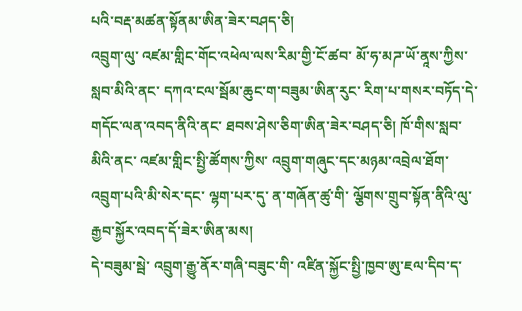པའི་བརྡ་མཚན་སྟོནམ་ཨིན་ཟེར་བཤད་ཅི།
འབྲུག་ལུ་ འཛམ་གླིང་གོང་འཕེལ་ལས་རིམ་གྱི་ངོ་ཚབ་ མོ་ཧ་མཌ་ཡོ་ནཱས་ཀྱིས་སླབ་མིའི་ནང་ དཀའ་ངལ་སྦོམ་ཆུང་ག་བཟུམ་ཨིན་རུང་ རིག་པ་གསར་བཏོད་དེ་ གདོང་ལན་འབད་ནིའི་ནང་ ཐབས་ཤེས་ཅིག་ཨིན་ཟེར་བཤད་ཅི། ཁོ་གིས་སླབ་མིའི་ནང་ འཛམ་གླིང་སྤྱི་ཚོགས་ཀྱིས་ འབྲུག་གཞུང་དང་མཉམ་འབྲེལ་ཐོག་ འབྲུག་པའི་མི་སེར་དང་ ལྷག་པར་དུ་ ན་གཞོན་ཚུ་གི་ ལྕོགས་གྲུབ་སྟོན་ནིའི་ལུ་ རྒྱབ་སྐྱོར་འབད་དོ་ཟེར་ཨིན་མས།
དེ་བཟུམ་སྦེ་ འབྲུག་རྒྱུ་ནོར་གཞི་བཟུང་གི་ འཛིན་སྐྱོང་སྤྱི་ཁྱབ་ཨུ་ཇལ་དིབ་ད་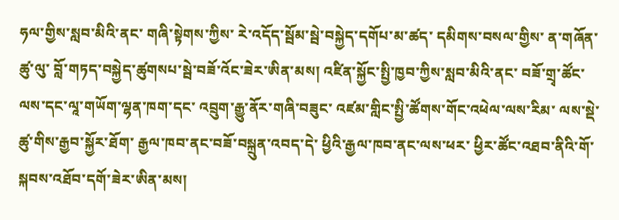ཧལ་གྱིས་སླབ་མིའི་ནང་ གཞི་སྟེགས་ཀྱིས་ རེ་འདོད་སྦོམ་སྦེ་བསྐྱེད་དགོཔ་མ་ཚད་ དམིགས་བསལ་གྱིས་ ན་གཞོན་ཚུ་ལུ་ བློ་གཏད་བསྐྱེད་ཚུགསཔ་སྦེ་བཟོ་འོང་ཟེར་ཨིན་མས། འཛིན་སྐྱོང་སྤྱི་ཁྱབ་ཀྱིས་སླབ་མིའི་ནང་ བཟོ་གྲྭ་ཚོང་ལས་དང་ལཱ་གཡོག་ལྷན་ཁག་དང་ འབྲུག་རྒྱུ་ནོར་གཞི་བཟུང་ འཛམ་གླིང་སྤྱི་ཚོགས་གོང་འཕེལ་ལས་རིམ་ ལས་སྡེ་ཚུ་གིས་རྒྱབ་སྐྱོར་ཐོག་ རྒྱལ་ཁབ་ནང་བཟོ་བསྐྲུན་འབད་དེ་ ཕྱིའི་རྒྱལ་ཁབ་ནང་ལས་ཕར་ ཕྱིར་ཚོང་འཐབ་ནིའི་གོ་སྐབས་འཐོབ་དགོ་ཟེར་ཨིན་མས།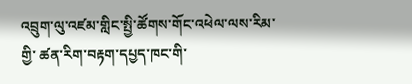འབྲུག་ལུ་འཛམ་གླིང་སྤྱི་ཚོགས་གོང་འཕེལ་ལས་རིམ་གྱི་ ཚན་རིག་བརྟག་དཔྱད་ཁང་གི་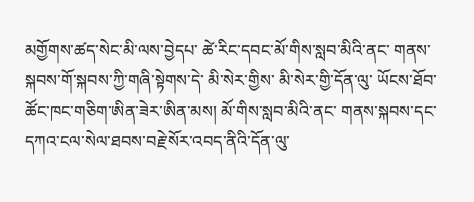མགྱོགས་ཚད་སེང་མི་ལས་བྱེདཔ་ ཚེ་རིང་དབང་མོ་གིས་སླབ་མིའི་ནང་ གནས་སྐབས་གོ་སྐབས་ཀྱི་གཞི་སྟེགས་དེ་ མི་སེར་གྱིས་ མི་སེར་གྱི་དོན་ལུ་ ཡོངས་ཐོབ་ཚོང་ཁང་གཅིག་ཨིན་ཟེར་ཨིན་མས། མོ་གིས་སླབ་མིའི་ནང་ གནས་སྐབས་དང་ དཀའ་ངལ་སེལ་ཐབས་བརྗེ་སོར་འབད་ནིའི་དོན་ལུ་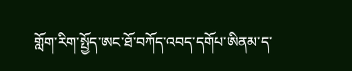གློག་རིག་སྤྱོད་ཨང་ཐོ་བཀོད་འབད་དགོཔ་ཨིནམ་ད་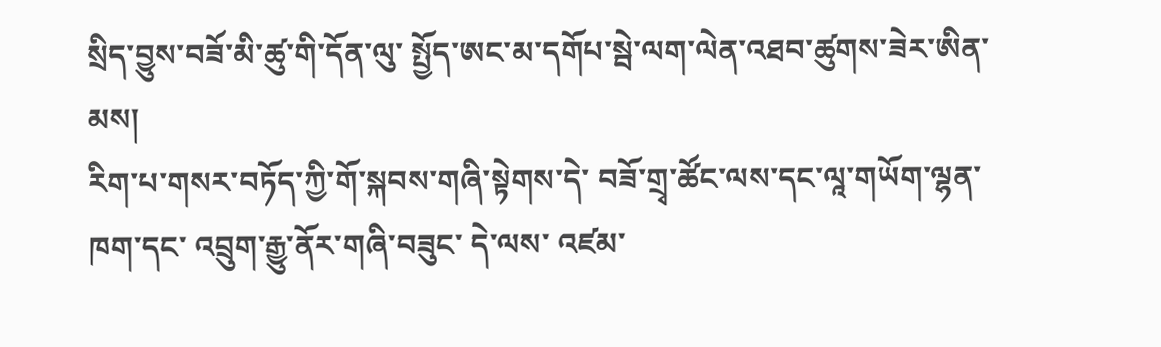སྲིད་བྱུས་བཟོ་མི་ཚུ་གི་དོན་ལུ་ སྤྱོད་ཨང་མ་དགོཔ་སྦེ་ལག་ལེན་འཐབ་ཚུགས་ཟེར་ཨིན་མས།
རིག་པ་གསར་བཏོད་ཀྱི་གོ་སྐབས་གཞི་སྟེགས་དེ་ བཟོ་གྲྭ་ཚོང་ལས་དང་ལཱ་གཡོག་ལྷན་ཁག་དང་ འབྲུག་རྒྱུ་ནོར་གཞི་བཟུང་ དེ་ལས་ འཛམ་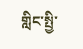གླིང་སྤྱི་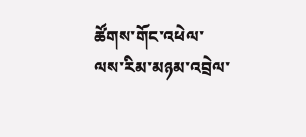ཚོགས་གོང་འཕེལ་ལས་རིམ་མཉམ་འབྲེལ་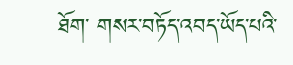ཐོག་ གསར་བཏོད་འབད་ཡོད་པའི་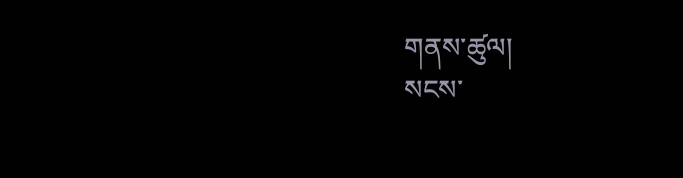གནས་ཚུལ།
སངས་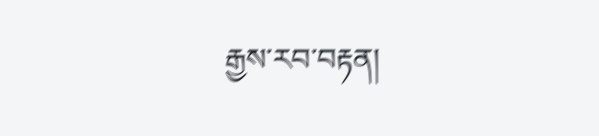རྒྱས་རབ་བརྟན།